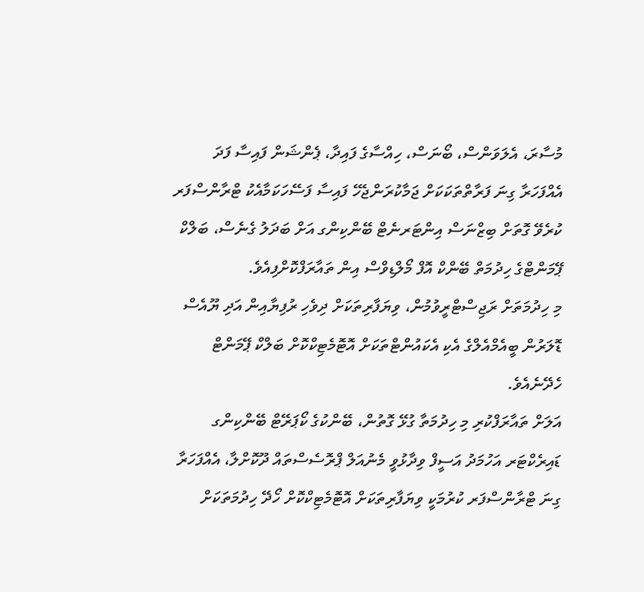މުސާރަ، އެލަވަންސް، ބޯނަސް، ހިއްސާގެ ފައިދާ، ޕެންޝަން ފައިސާ ފަދަ އެއްފަހަރާ ގިނަ ފަރާތްތަކަކަށް ޖަމާކުރަންޖެހޭ ފައިސާ ފަސޭހަކަމާއެކު ޓްރާންސްފަރ ކުރެވޭ ގޮތަށް ބިޒްނަސް އިންޓަރނެޓް ބޭންކިންގ އަށް ބަދަލު ގެނެސް، ބަލްކް ޕޭމަންޓްގެ ހިދުމަތް ބޭންކް އޮފް މޯލްޑިވްސް އިން ތައާރަފްކޮށްފިއެވެ.
މި ހިދުމަތަށް ރަޖިސްޓްރީވުމުން، ވިޔަފާރިތަކަށް ދިވެހި ރުފިޔާއިން އަދި ޔޫއެސް ޑޮލަރުން ބީއެމްއެލްގެ އެކި އެކައުންޓްތަކަށް އޮޓޮމެޓިކްކޮށް ބަލްކް ޕޭމަންޓް ހެދޭނެއެވެ.
އަލަށް ތައާރަފްކުރި މި ހިދުމަތާ ގުޅޭ ގޮތުން، ބޭންކުގެ ކޯޕަރޭޓް ބޭންކިންގ ޑައިރެކްޓަރ އަހުމަދު އަސީފް ވިދާޅުވީ މެނުއަލް ޕްރޮސެސްތައް ދޫކޮށްލާ، އެއްފަހަރާ ގިނަ ޓްރާންސްފަރ ކުރުމަކީ ވިޔަފާރިތަކަށް އޮޓޮމެޓިކްކޮށް ހޯދޭ ހިދުމަތަކަށް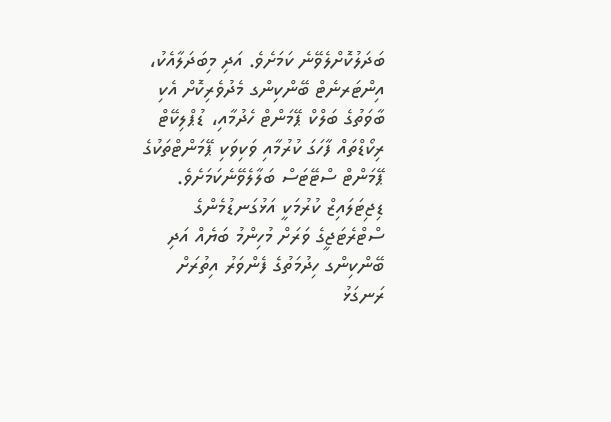ބަދަލުކޮށްލެވޭނެ ކަމަށެވެ. އަދި މިބަދަލާއެކު، އިންޓަރނެޓް ބޭންކިންގ މެދުވެރިކޮށް އެކި ބާވަތުގެ ބަލްކް ޕޭމަންޓް ހެދުމާއި، ޑުޕްލިކޭޓް ރިކޯޑްތައް ފާހަގަ ކުރުމާއި ވަކިވަކި ޕޭމަންޓްތަކުގެ ޕޭމަންޓް ސްޓޭޓަސް ބަލާލެވޭނެކަމަށެވެ.
ޑިޖިޓަލައިޒް ކުރުމަކީ އަޅުގަނޑުމެންގެ ސްޓްރެޓަޖީގެ ވަރަށް މުހިންމު ބަޔެއް އަދި ބޭންކިންގ ހިދުމަތުގެ ފެންވަރު އިތުރަށް ރަނގަޅު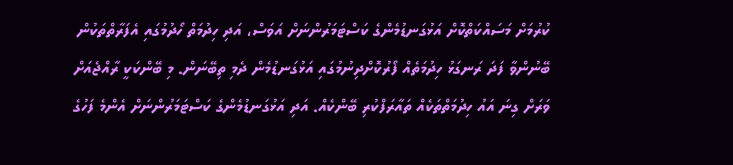ކުރުމަށް މަސައްކަތްކޮށް އަޅުގަނޑުމެންގެ ކަސްޓަމަރުންނަށް އަވަސް، އަދި ހިދުމަތް ހޯދުމުގައި އެފަރާތްތަކުން ބޭނުންވާ ފަދަ ރަނގަޅު ހިދުމަތެއް ފޯރުކޮށްދިނުމުގައި އަޅުގަނޑުމެން ދެމި ތިބޭނަން. މި ބޭންކަކީ ރާއްޖެއަށް ވަރަށް ގިނަ އައު ހިދުމަތްތަކެއް ތައާރަފްކުރި ބޭންކެއް. އަދި އަޅުގަނޑުމެންގެ ކަސްޓަމަރުންނަށް އެންމެ ފަހުގެ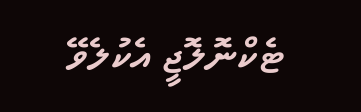ޓެކްނޮލޮޖީ އެކުލެވޭ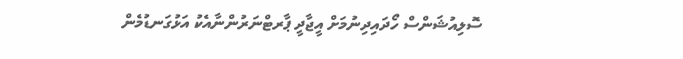ސޮލިއުޝަންސް ހޯދައިދިނުމަށް އީޖާދީ ޕާރޓްނަރުންނާއެކު އަޅުގަނޑުމެން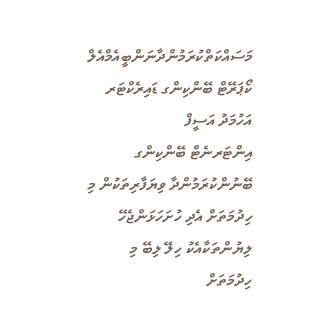މަސައްކަތްކުރަމުންދާނަންބީއެމްއެލް ކޯޕަރޭޓް ބޭންކިންގ ޑައިރެކްޓަރ އަހުމަދު އަސީފް
އިންޓަރނެޓް ބޭންކިންގ ބޭނުންކުރަމުންދާ ވިޔަފާރިތަކުން މި ހިދުމަތަށް އެދި ހުށަހަޅަންޖެހޭ ލިޔުންތަކާއެކު ހިލޭ ލިބޭ މި ހިދުމަތަށް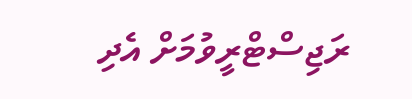ރަޖިސްޓްރީވުމަށް އެދި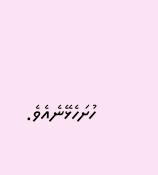ހުށަހެޅޭނެއެވެ.